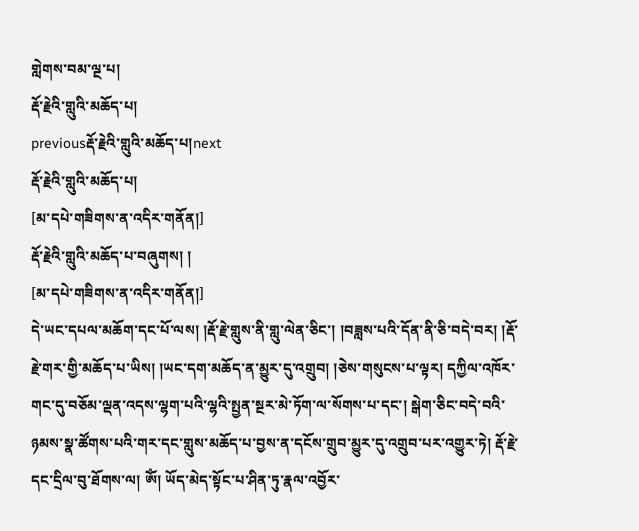གླེགས་བམ་ལྔ་པ།
རྡོ་རྗེའི་གླུའི་མཆོད་པ།
previousརྡོ་རྗེའི་གླུའི་མཆོད་པ།next
རྡོ་རྗེའི་གླུའི་མཆོད་པ།
[མ་དཔེ་གཟིགས་ན་འདིར་གནོན།]
རྡོ་རྗེའི་གླུའི་མཆོད་པ་བཞུགས། །
[མ་དཔེ་གཟིགས་ན་འདིར་གནོན།]
དེ་ཡང་དཔལ་མཆོག་དང་པོ་ལས། །རྡོ་རྗེ་གླུས་ནི་གླུ་ལེན་ཅིང་། །བཟླས་པའི་དོན་ནི་ཅི་བདེ་བར། །རྡོ་རྗེ་གར་གྱི་མཆོད་པ་ཡིས། །ཡང་དག་མཆོད་ན་མྱུར་དུ་འགྲུབ། །ཅེས་གསུངས་པ་ལྟར། དཀྱིལ་འཁོར་གང་དུ་བཅོམ་ལྡན་འདས་ལྷག་པའི་ལྷའི་སྤྱན་སྔར་མེ་ཏོག་ལ་སོགས་པ་དང་། སྒེག་ཅིང་བདེ་བའི་ཉམས་སྣ་ཚོགས་པའི་གར་དང་གླུས་མཆོད་པ་བྱས་ན་དངོས་གྲུབ་མྱུར་དུ་འགྲུབ་པར་འགྱུར་ཏེ། རྡོ་རྗེ་དང་དྲིལ་བུ་ཐོགས་ལ། ཨོཾ། ཡོད་མེད་སྟོང་པ་ཤིན་ཏུ་རྣལ་འབྱོར་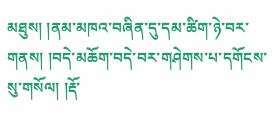མཐུས། །ནམ་མཁའ་བཞིན་དུ་དམ་ཚིག་ཉེ་བར་གནས། །བདེ་མཆོག་བདེ་བར་གཤེགས་པ་དགོངས་སུ་གསོལ། །རྡོ་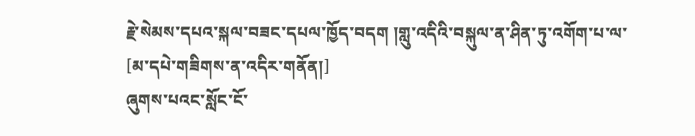རྗེ་སེམས་དཔའ་སྐལ་བཟང་དཔལ་ཁྱོད་བདག །གླུ་འདིའི་བསྐུལ་ན་ཤིན་ཏུ་འགོག་པ་ལ་
[མ་དཔེ་གཟིགས་ན་འདིར་གནོན།]
ཞུགས་པའང་སློང་ངོ་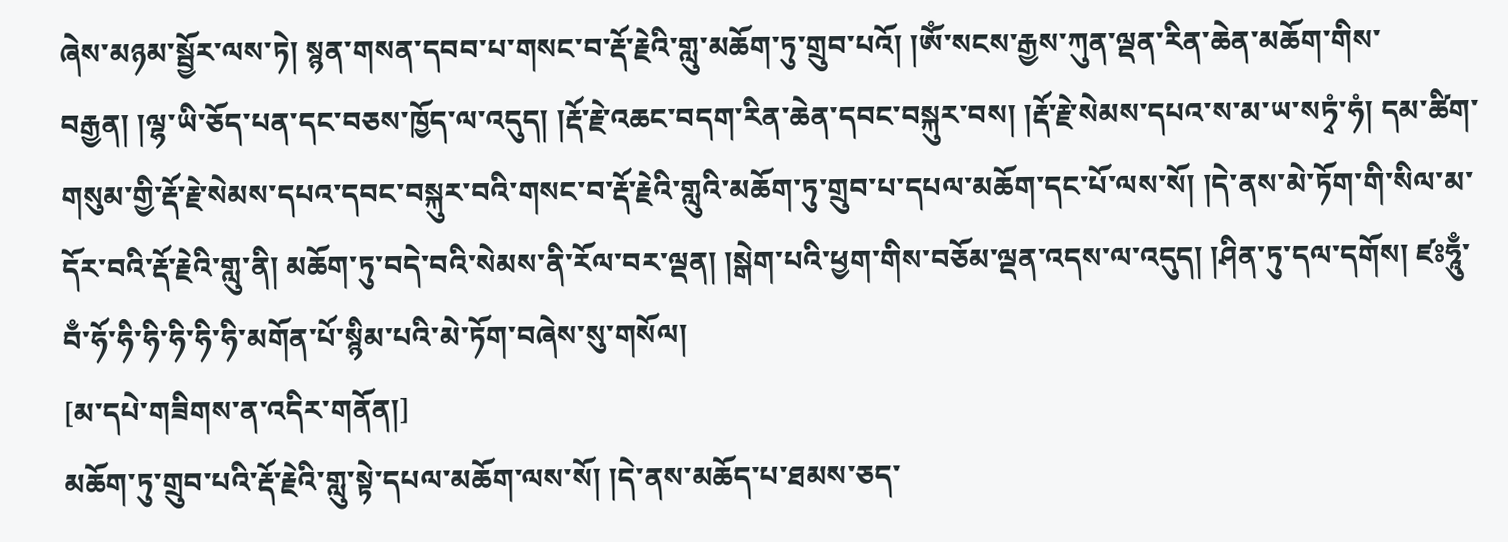ཞེས་མཉམ་སྦྱོར་ལས་ཏེ། སྙན་གསན་དབབ་པ་གསང་བ་རྡོ་རྗེའི་གླུ་མཆོག་ཏུ་གྲུབ་པའོ། །ཨོཾ་སངས་རྒྱས་ཀུན་ལྡན་རིན་ཆེན་མཆོག་གིས་བརྒྱན། །ལྷ་ཡི་ཅོད་པན་དང་བཅས་ཁྱོད་ལ་འདུད། །རྡོ་རྗེ་འཆང་བདག་རིན་ཆེན་དབང་བསྐུར་བས། །རྡོ་རྗེ་སེམས་དཔའ་ས་མ་ཡ་སཏྭཾ་ཧཾ། དམ་ཚིག་གསུམ་གྱི་རྡོ་རྗེ་སེམས་དཔའ་དབང་བསྐུར་བའི་གསང་བ་རྡོ་རྗེའི་གླུའི་མཆོག་ཏུ་གྲུབ་པ་དཔལ་མཆོག་དང་པོ་ལས་སོ། །དེ་ནས་མེ་ཏོག་གི་སིལ་མ་དོར་བའི་རྡོ་རྗེའི་གླུ་ནི། མཆོག་ཏུ་བདེ་བའི་སེམས་ནི་རོལ་བར་ལྡན། །སྒེག་པའི་ཕྱག་གིས་བཅོམ་ལྡན་འདས་ལ་འདུད། །ཤིན་ཏུ་དལ་དགོས། ཛཿཧཱུྃ་བྃ་ཧོ་ཧི་ཧི་ཧི་ཧི་ཧི་མགོན་པོ་སྙིམ་པའི་མེ་ཏོག་བཞེས་སུ་གསོལ།
[མ་དཔེ་གཟིགས་ན་འདིར་གནོན།]
མཆོག་ཏུ་གྲུབ་པའི་རྡོ་རྗེའི་གླུ་སྟེ་དཔལ་མཆོག་ལས་སོ། །དེ་ནས་མཆོད་པ་ཐམས་ཅད་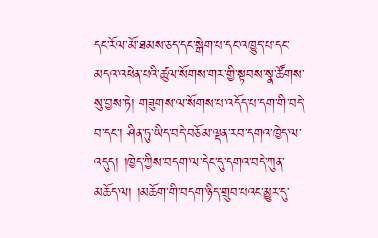དང་རོལ་མོ་ཐམས་ཅད་དང་སྒེག་པ་དང་འཁྱུད་པ་དང་མདའ་འཕེན་པའི་ཚུལ་སོགས་གར་གྱི་སྟབས་སྣ་ཚོགས་སུ་བྱས་ཏེ། གཟུགས་ལ་སོགས་པ་འདོད་པ་དག་གི་བདེ་བ་དང་། ཤིན་ཏུ་ཡིད་བདེ་བཅོམ་ལྡན་རབ་དགའ་ཁྱེད་ལ་འདུད། །ཁྱེད་ཀྱིས་བདག་ལ་དེང་དུ་དགའ་བདེ་ཀུན་མཆོད་ལ། །མཆོག་གི་བདག་ཉིད་གྲུབ་པའང་མྱུར་དུ་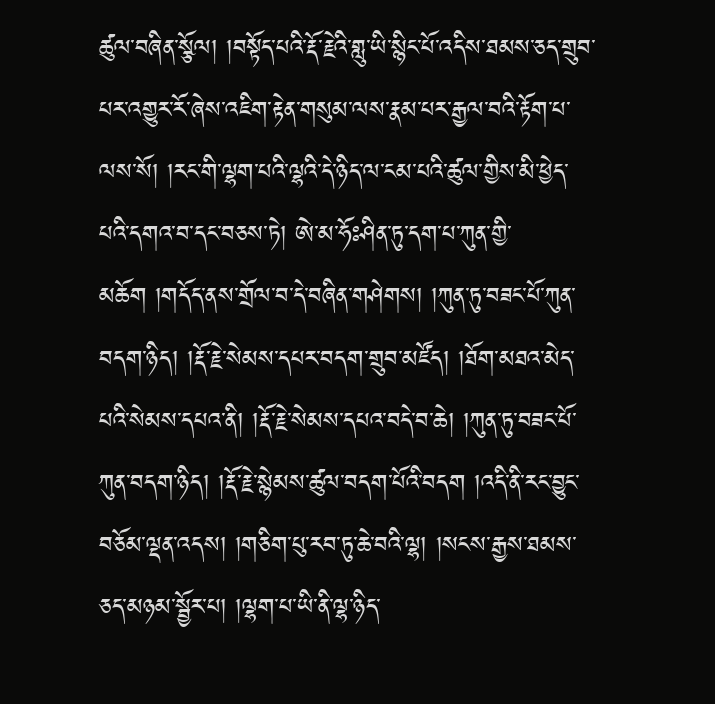ཚུལ་བཞིན་སྩོལ། །བསྟོད་པའི་རྡོ་རྗེའི་གླུ་ཡི་སྙིང་པོ་འདིས་ཐམས་ཅད་གྲུབ་པར་འགྱུར་རོ་ཞེས་འཇིག་རྟེན་གསུམ་ལས་རྣམ་པར་རྒྱལ་བའི་རྟོག་པ་ལས་སོ། །རང་གི་ལྷག་པའི་ལྷའི་དེ་ཉིད་ལ་ངམ་པའི་ཚུལ་གྱིས་མི་ཕྱེད་པའི་དགའ་བ་དང་བཅས་ཏེ། ཨེ་མ་ཧོཿཤིན་ཏུ་དག་པ་ཀུན་གྱི་མཆོག །གདོད་ནས་གྲོལ་བ་དེ་བཞིན་གཤེགས། །ཀུན་ཏུ་བཟང་པོ་ཀུན་བདག་ཉིད། །རྡོ་རྗེ་སེམས་དཔར་བདག་གྲུབ་མཛོད། །ཐོག་མཐའ་མེད་པའི་སེམས་དཔའ་ནི། །རྡོ་རྗེ་སེམས་དཔའ་བདེ་བ་ཆེ། །ཀུན་ཏུ་བཟང་པོ་ཀུན་བདག་ཉིད། །རྡོ་རྗེ་སྙེམས་ཚུལ་བདག་པོའི་བདག །འདི་ནི་རང་བྱུང་བཅོམ་ལྡན་འདས། །གཅིག་པུ་རབ་ཏུ་ཆེ་བའི་ལྷ། །སངས་རྒྱས་ཐམས་ཅད་མཉམ་སྦྱོར་པ། །ལྷག་པ་ཡི་ནི་ལྷ་ཉིད་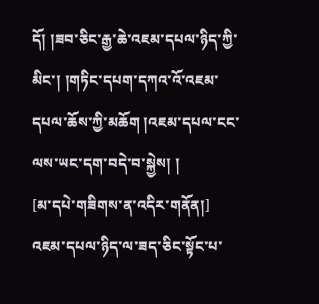དོ། །ཟབ་ཅིང་རྒྱ་ཆེ་འཇམ་དཔལ་ཉིད་ཀྱི་མིང་། །གཏིང་དཔག་དཀའ་འོ་འཇམ་དཔལ་ཆོས་ཀྱི་མཆོག །འཇམ་དཔལ་ངང་ལས་ཡང་དག་བདེ་བ་སྐྱེས། །
[མ་དཔེ་གཟིགས་ན་འདིར་གནོན།]
འཇམ་དཔལ་ཉིད་ལ་ཟད་ཅིང་སྟོང་པ་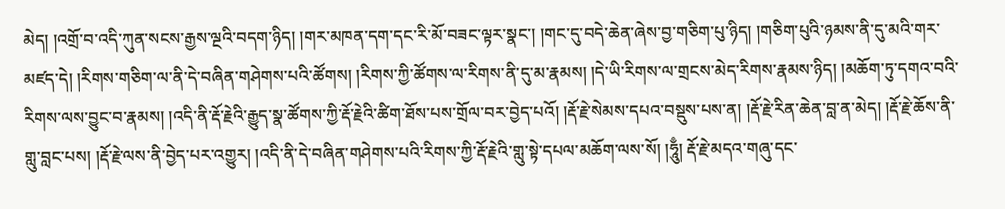མེད། །འགྲོ་བ་འདི་ཀུན་སངས་རྒྱས་ལྔའི་བདག་ཉིད། །གར་མཁན་དག་དང་རི་མོ་བཟང་ལྟར་སྣང་། །གང་དུ་བདེ་ཆེན་ཞེས་བྱ་གཅིག་པུ་ཉིད། །གཅིག་པུའི་ཉམས་ནི་དུ་མའི་གར་མཛད་དེ། །རིགས་གཅིག་ལ་ནི་དེ་བཞིན་གཤེགས་པའི་ཚོགས། །རིགས་ཀྱི་ཚོགས་ལ་རིགས་ནི་དུ་མ་རྣམས། །དེ་ཡི་རིགས་ལ་གྲངས་མེད་རིགས་རྣམས་ཉིད། །མཆོག་ཏུ་དགའ་བའི་རིགས་ལས་བྱུང་བ་རྣམས། །འདི་ནི་རྡོ་རྗེའི་རྒྱུད་སྣ་ཚོགས་ཀྱི་རྡོ་རྗེའི་ཚིག་ཐོས་པས་གྲོལ་བར་བྱེད་པའོ། །རྡོ་རྗེ་སེམས་དཔའ་བསྡུས་པས་ན། །རྡོ་རྗེ་རིན་ཆེན་བླ་ན་མེད། །རྡོ་རྗེ་ཆོས་ནི་གླུ་བླང་པས། །རྡོ་རྗེ་ལས་ནི་བྱེད་པར་འགྱུར། །འདི་ནི་དེ་བཞིན་གཤེགས་པའི་རིགས་ཀྱི་རྡོ་རྗེའི་གླུ་སྟེ་དཔལ་མཆོག་ལས་སོ། །ཧཱུྃ། རྡོ་རྗེ་མདའ་གཞུ་དང་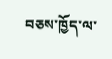བཅས་ཁྱོད་ལ་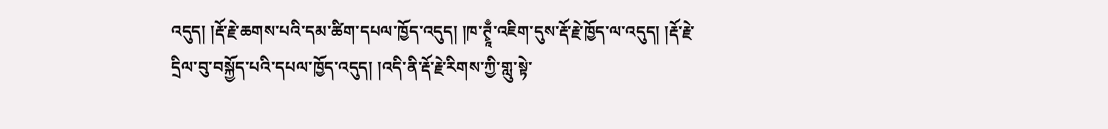འདུད། །རྡོ་རྗེ་ཆགས་པའི་དམ་ཚིག་དཔལ་ཁྱོད་འདུད། །ཁ་ཊྭཱྃ་འཇིག་དུས་རྡོ་རྗེ་ཁྱོད་ལ་འདུད། །རྡོ་རྗེ་དྲིལ་བུ་བསྐྱོད་པའི་དཔལ་ཁྱོད་འདུད། །འདི་ནི་རྡོ་རྗེ་རིགས་ཀྱི་གླུ་སྟེ་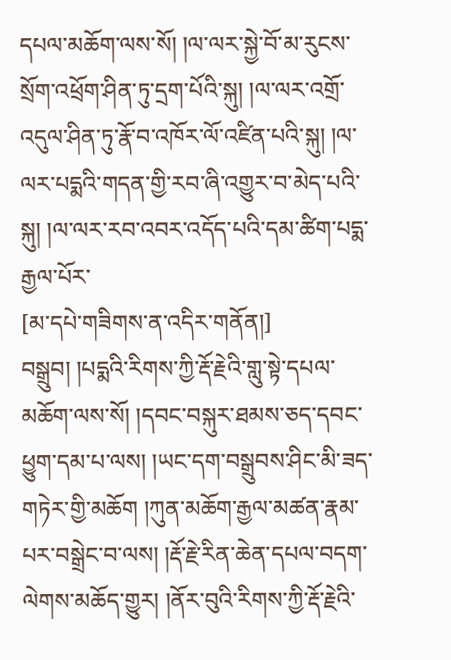དཔལ་མཆོག་ལས་སོ། །ལ་ལར་སྐྱེ་བོ་མ་རུངས་སྲོག་འཕྲོག་ཤིན་ཏུ་དྲག་པོའི་སྐུ། །ལ་ལར་འགྲོ་འདུལ་ཤིན་ཏུ་རྣོ་བ་འཁོར་ལོ་འཛིན་པའི་སྐུ། །ལ་ལར་པདྨའི་གདན་གྱི་རབ་ཞི་འགྱུར་བ་མེད་པའི་སྐུ། །ལ་ལར་རབ་འབར་འདོད་པའི་དམ་ཚིག་པདྨ་རྒྱལ་པོར་
[མ་དཔེ་གཟིགས་ན་འདིར་གནོན།]
བསྒྲུབ། །པདྨའི་རིགས་ཀྱི་རྡོ་རྗེའི་གླུ་སྟེ་དཔལ་མཆོག་ལས་སོ། །དབང་བསྐུར་ཐམས་ཅད་དབང་ཕྱུག་དམ་པ་ལས། །ཡང་དག་བསྒྲུབས་ཤིང་མི་ཟད་གཏེར་གྱི་མཆོག །ཀུན་མཆོག་རྒྱལ་མཚན་རྣམ་པར་བསྒྲེང་བ་ལས། །རྡོ་རྗེ་རིན་ཆེན་དཔལ་བདག་ལེགས་མཆོད་གྱུར། །ནོར་བུའི་རིགས་ཀྱི་རྡོ་རྗེའི་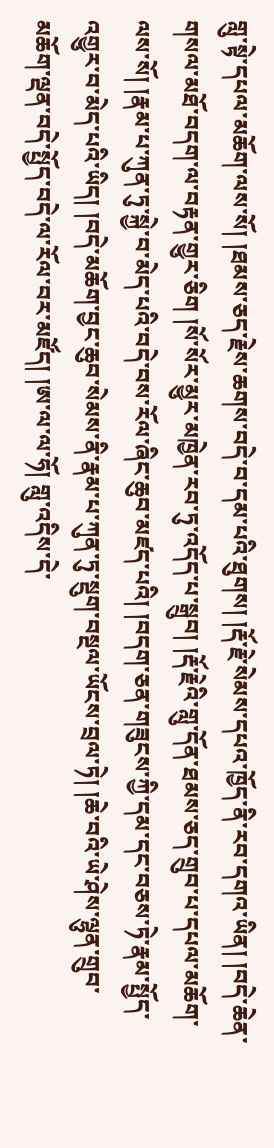གླུ་སྟེ་དཔལ་མཆོག་ལས་སོ། །ཐམས་ཅད་རྗེས་ཆགས་བདེ་བ་དམ་པའི་ཐུགས། །རྡོ་རྗེ་སེམས་དཔའ་ཁྱོད་ནི་རབ་དགའ་ཡིན། །བདེ་ཆེན་གསལ་མཐོ་བདག་ལ་བརྟན་གྱུར་ཅིག །སོ་སོར་མྱུར་མཁྱེན་རབ་ཏུ་འདོད་པ་སྒྲུབ། །རྡོ་རྗེའི་གླུ་དོན་ཐམས་ཅད་གྲུབ་པ་དཔལ་མཆོག་ལས་སོ། །རྣམ་པ་ཀུན་ཏུ་སྐྱེ་བ་མེད་པའི་བདེ་བས་རོལ་ཞིང་ཆུབ་མཛད་པའི། །བདག་ཅན་གཟུངས་ཀྱི་དམ་དང་བཅས་ཏེ་རྣམ་སྤྱོད་འགྱུར་བ་མེད་པའི་ཡིད། །བདེ་མཆོག་བྱང་ཆུབ་སེམས་ནི་རྣམ་པ་ཀུན་ཏུ་སྡུག་བསྔལ་ཡོངས་བྲལ་ཏེ། །ཆེ་བའི་ཡེ་ཤེས་ལྷུན་གྲུབ་མཆོག་ལྡན་བདེ་སྤྱོད་བདེ་ལ་རོལ་བར་མཛོད། །ཨ་ལ་ལ་ཧོ། གླུ་འདིས་དེ་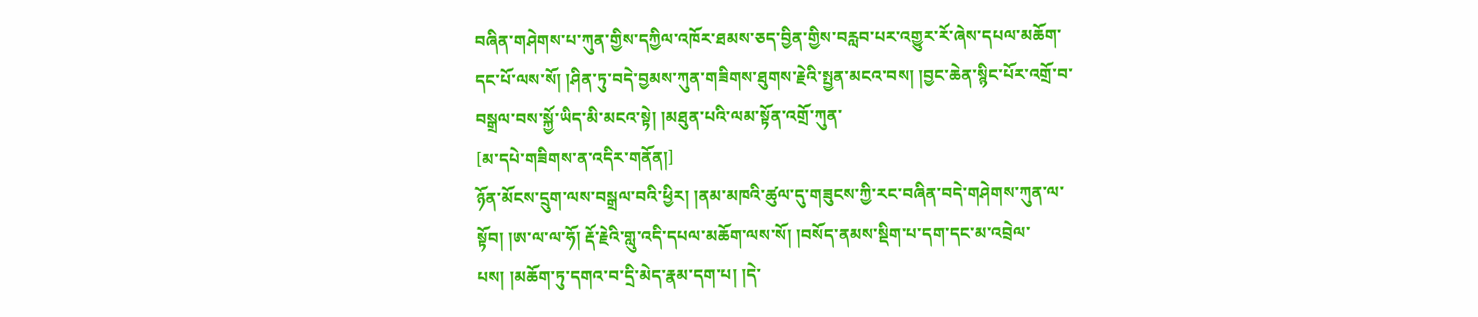བཞིན་གཤེགས་པ་ཀུན་གྱིས་དཀྱིལ་འཁོར་ཐམས་ཅད་བྱིན་གྱིས་བརླབ་པར་འགྱུར་རོ་ཞེས་དཔལ་མཆོག་དང་པོ་ལས་སོ། །ཤིན་ཏུ་བདེ་བྱམས་ཀུན་གཟིགས་ཐུགས་རྗེའི་སྤྱན་མངའ་བས། །བྱང་ཆེན་སྙིང་པོར་འགྲོ་བ་བསྒྲལ་བས་སྐྱོ་ཡིད་མི་མངའ་སྟེ། །མཐུན་པའི་ལམ་སྟོན་འགྲོ་ཀུན་
[མ་དཔེ་གཟིགས་ན་འདིར་གནོན།]
ཉོན་མོངས་དྲུག་ལས་བསྒྲལ་བའི་ཕྱིར། །ནམ་མཁའི་ཚུལ་དུ་གཟུངས་ཀྱི་རང་བཞིན་བདེ་གཤེགས་ཀུན་ལ་སྟོབ། །ཨ་ལ་ལ་ཧོ། རྡོ་རྗེའི་གླུ་འདི་དཔལ་མཆོག་ལས་སོ། །བསོད་ནམས་སྡིག་པ་དག་དང་མ་འབྲེལ་པས། །མཆོག་ཏུ་དགའ་བ་དྲི་མེད་རྣམ་དག་པ། །དེ་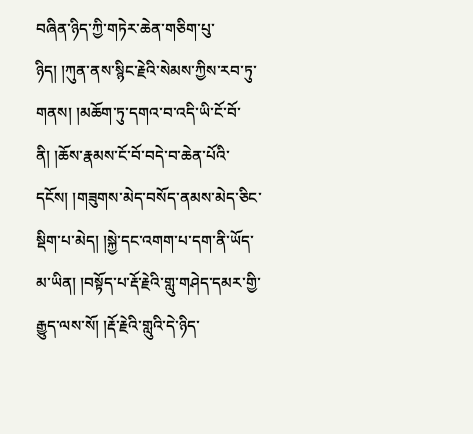བཞིན་ཉིད་ཀྱི་གཏེར་ཆེན་གཅིག་པུ་ཉིད། །ཀུན་ནས་སྙིང་རྗེའི་སེམས་ཀྱིས་རབ་ཏུ་གནས། །མཆོག་ཏུ་དགའ་བ་འདི་ཡི་ངོ་བོ་ནི། །ཆོས་རྣམས་ངོ་བོ་བདེ་བ་ཆེན་པོའི་དངོས། །གཟུགས་མེད་བསོད་ནམས་མེད་ཅིང་སྡིག་པ་མེད། །སྐྱེ་དང་འགག་པ་དག་ནི་ཡོད་མ་ཡིན། །བསྟོད་པ་རྡོ་རྗེའི་གླུ་གཤེད་དམར་གྱི་རྒྱུད་ལས་སོ། །རྡོ་རྗེའི་གླུའི་དེ་ཉིད་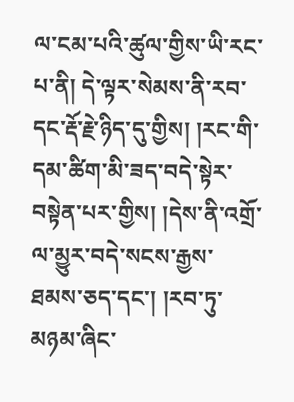ལ་ངམ་པའི་ཚུལ་གྱིས་ཡི་རང་པ་ནི། དེ་ལྟར་སེམས་ནི་རབ་དང་རྡོ་རྗེ་ཉིད་དུ་གྱིས། །རང་གི་དམ་ཚིག་མི་ཟད་བདེ་སྟེར་བསྟེན་པར་གྱིས། །དེས་ནི་འགྲོ་ལ་མྱུར་བདེ་སངས་རྒྱས་ཐམས་ཅད་དང་། །རབ་ཏུ་མཉམ་ཞིང་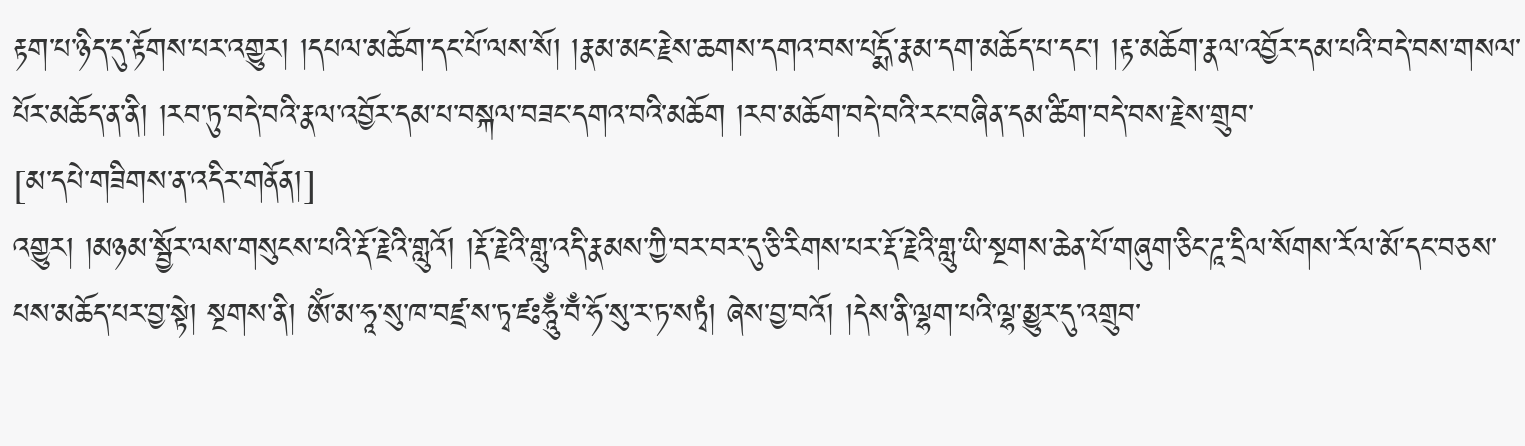རྟག་པ་ཉིད་དུ་རྟོགས་པར་འགྱུར། །དཔལ་མཆོག་དང་པོ་ལས་སོ། །རྣམ་མང་རྗེས་ཆགས་དགའ་བས་པདྨོ་རྣམ་དག་མཆོད་པ་དང་། །རྟ་མཆོག་རྣལ་འབྱོར་དམ་པའི་བདེ་བས་གསལ་པོར་མཆོད་ན་ནི། །རབ་ཏུ་བདེ་བའི་རྣལ་འབྱོར་དམ་པ་བསྐལ་བཟང་དགའ་བའི་མཆོག །རབ་མཆོག་བདེ་བའི་རང་བཞིན་དམ་ཚིག་བདེ་བས་རྗེས་གྲུབ་
[མ་དཔེ་གཟིགས་ན་འདིར་གནོན།]
འགྱུར། །མཉམ་སྦྱོར་ལས་གསུངས་པའི་རྡོ་རྗེའི་གླུའོ། །རྡོ་རྗེའི་གླུ་འདི་རྣམས་ཀྱི་བར་བར་དུ་ཅི་རིགས་པར་རྡོ་རྗེའི་གླུ་ཡི་སྔགས་ཆེན་པོ་གཞུག་ཅིང་ཌཱ་དྲིལ་སོགས་རོལ་མོ་དང་བཅས་པས་མཆོད་པར་བྱ་སྟེ། སྔགས་ནི། ཨོཾ་མ་ཧཱ་སུ་ཁ་བཛྲ་ས་ཏྭ་ཛཿཧཱུྃ་བྃ་ཧོ་སུ་ར་ཏ་སཏྭཾ། ཞེས་བྱ་བའོ། །དེས་ནི་ལྷག་པའི་ལྷ་མྱུར་དུ་འགྲུབ་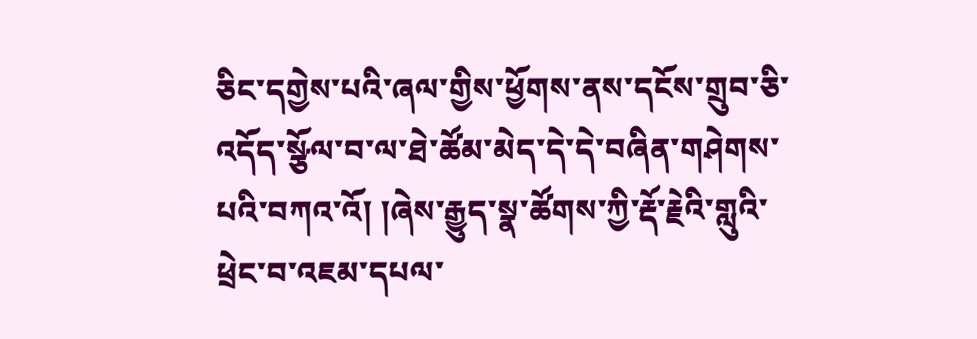ཅིང་དགྱེས་པའི་ཞལ་གྱིས་ཕྱོགས་ནས་དངོས་གྲུབ་ཅི་འདོད་སྩོལ་བ་ལ་ཐེ་ཚོམ་མེད་དེ་དེ་བཞིན་གཤེགས་པའི་བཀའ་འོ། །ཞེས་རྒྱུད་སྣ་ཚོགས་ཀྱི་རྡོ་རྗེའི་གླུའི་ཕྲེང་བ་འཇམ་དཔལ་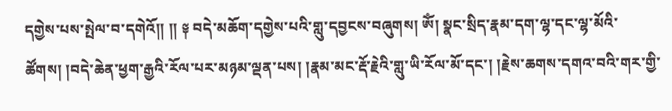དགྱེས་པས་སྤེལ་བ་དགེའོ།། །། ༈ བདེ་མཆོག་དགྱེས་པའི་གླུ་དབྱངས་བཞུགས། ཨོཾ། སྣང་སྲིད་རྣམ་དག་ལྷ་དང་ལྷ་མོའི་ཚོགས། །བདེ་ཆེན་ཕྱག་རྒྱའི་རོལ་པར་མཉམ་ལྡན་པས། །རྣམ་མང་རྡོ་རྗེའི་གླུ་ཡི་རོལ་མོ་དང་། །རྗེས་ཆགས་དགའ་བའི་གར་གྱི་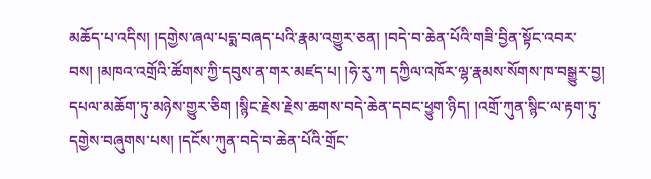མཆོད་པ་འདིས། །དགྱེས་ཞལ་པདྨ་བཞད་པའི་རྣམ་འགྱུར་ཅན། །བདེ་བ་ཆེན་པོའི་གཟི་བྱིན་སྟོང་འབར་བས། །མཁའ་འགྲོའི་ཚོགས་ཀྱི་དབུས་ན་གར་མཛད་པ། །ཧེ་རུ་ཀ དཀྱིལ་འཁོར་ལྷ་རྣམས་སོགས་ཁ་བསྒྱུར་བྱ། དཔལ་མཆོག་ཏུ་མཉེས་གྱུར་ཅིག །སྙིང་རྗེས་རྗེས་ཆགས་བདེ་ཆེན་དབང་ཕྱུག་ཉིད། །འགྲོ་ཀུན་སྙིང་ལ་རྟག་ཏུ་དགྱེས་བཞུགས་པས། །དངོས་ཀུན་བདེ་བ་ཆེན་པོའི་གྲོང་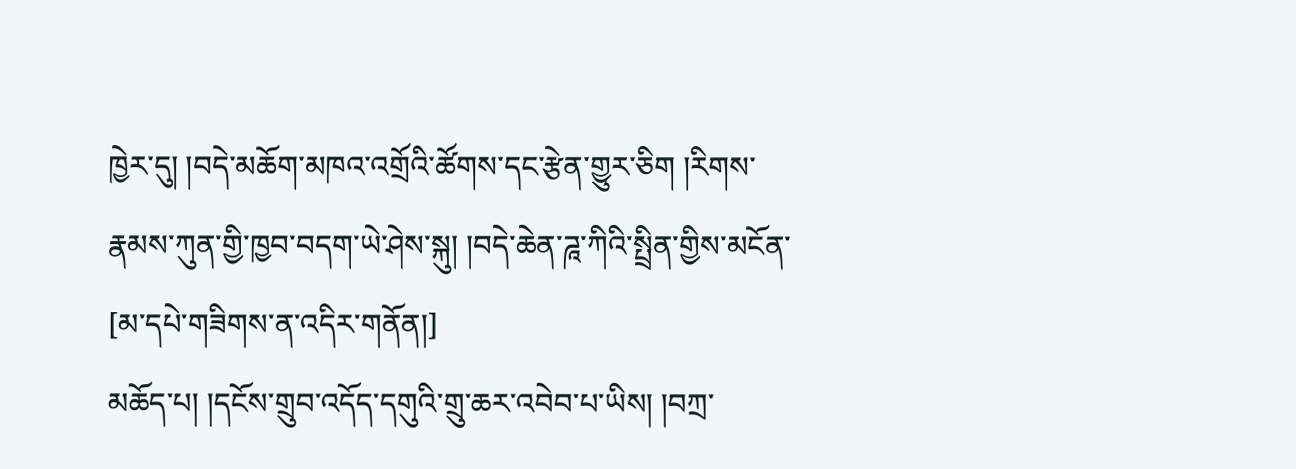ཁྱེར་དུ། །བདེ་མཆོག་མཁའ་འགྲོའི་ཚོགས་དང་རྩེན་གྱུར་ཅིག །རིགས་རྣམས་ཀུན་གྱི་ཁྱབ་བདག་ཡེ་ཤེས་སྐུ། །བདེ་ཆེན་ཌཱ་ཀིའི་སྤྲིན་གྱིས་མངོན་
[མ་དཔེ་གཟིགས་ན་འདིར་གནོན།]
མཆོད་པ། །དངོས་གྲུབ་འདོད་དགུའི་གྲུ་ཆར་འབེབ་པ་ཡིས། །བཀྲ་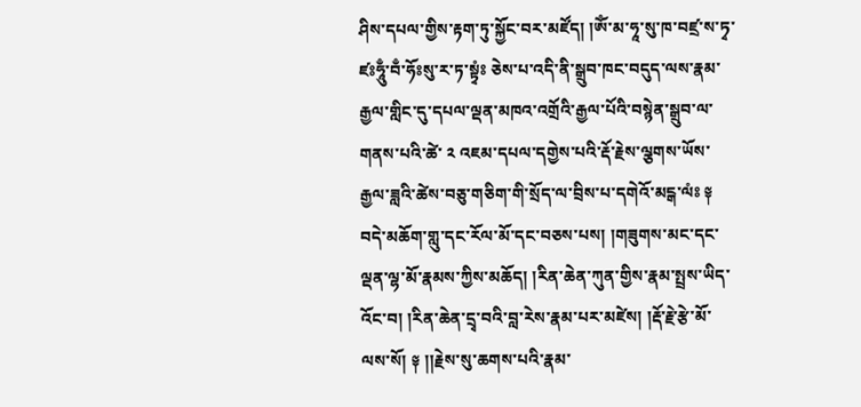ཤིས་དཔལ་གྱིས་རྟག་ཏུ་སྐྱོང་བར་མཛོད། །ཨོཾ་མ་ཧཱ་སུ་ཁ་བཛྲ་ས་ཏྭ་ཛཿཧཱུྃ་བྃ་ཧོཿསུ་ར་ཏ་སྟྭཾཿ ཅེས་པ་འདི་ནི་སྒྲུབ་ཁང་བདུད་ལས་རྣམ་རྒྱལ་གླིང་དུ་དཔལ་ལྡན་མཁའ་འགྲོའི་རྒྱལ་པོའི་བསྙེན་སྒྲུབ་ལ་གནས་པའི་ཚེ་ ༢ འཇམ་དཔལ་དགྱེས་པའི་རྡོ་རྗེས་ལྕགས་ཡོས་རྒྱལ་ཟླའི་ཚེས་བཅུ་གཅིག་གི་སྲོད་ལ་བྲིས་པ་དགེའོ་མངྒ་ལཾཿ ༈ བདེ་མཆོག་གླུ་དང་རོལ་མོ་དང་བཅས་པས། །གཟུགས་མང་དང་ལྡན་ལྷ་མོ་རྣམས་ཀྱིས་མཆོད། །རིན་ཆེན་ཀུན་གྱིས་རྣམ་སྤྲས་ཡིད་འོང་བ། །རིན་ཆེན་དྲྭ་བའི་བླ་རེས་རྣམ་པར་མཛེས། །རྡོ་རྗེ་རྩེ་མོ་ལས་སོ། ༈ །།རྗེས་སུ་ཆགས་པའི་རྣམ་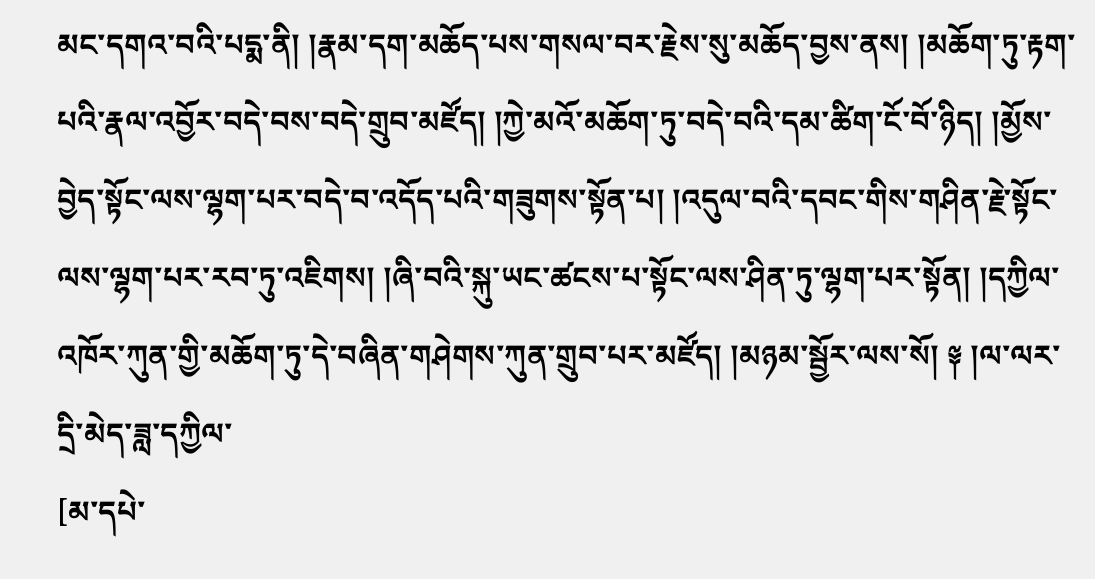མང་དགའ་བའི་པདྨ་ནི། །རྣམ་དག་མཆོད་པས་གསལ་བར་རྗེས་སུ་མཆོད་བྱས་ནས། །མཆོག་ཏུ་རྟག་པའི་རྣལ་འབྱོར་བདེ་བས་བདེ་གྲུབ་མཛོད། །ཀྱེ་མའོ་མཆོག་ཏུ་བདེ་བའི་དམ་ཚིག་ངོ་བོ་ཉིད། །མྱོས་བྱེད་སྟོང་ལས་ལྷག་པར་བདེ་བ་འདོད་པའི་གཟུགས་སྟོན་པ། །འདུལ་བའི་དབང་གིས་གཤིན་རྗེ་སྟོང་ལས་ལྷག་པར་རབ་ཏུ་འཇིགས། །ཞི་བའི་སྐུ་ཡང་ཚངས་པ་སྟོང་ལས་ཤིན་ཏུ་ལྷག་པར་སྟོན། །དཀྱིལ་འཁོར་ཀུན་གྱི་མཆོག་ཏུ་དེ་བཞིན་གཤེགས་ཀུན་གྲུབ་པར་མཛོད། །མཉམ་སྦྱོར་ལས་སོ། ༈ །ལ་ལར་དྲི་མེད་ཟླ་དཀྱིལ་
[མ་དཔེ་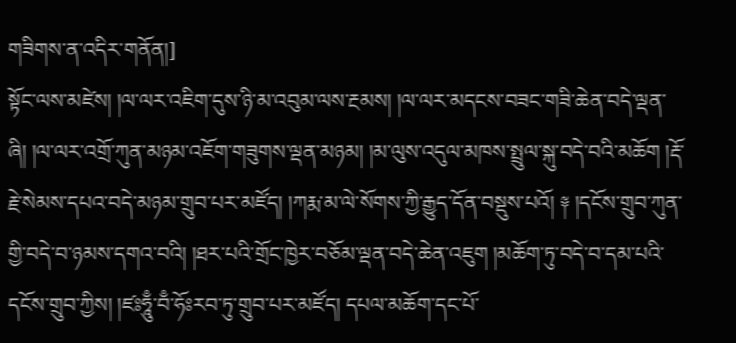གཟིགས་ན་འདིར་གནོན།]
སྟོང་ལས་མཛེས། །ལ་ལར་འཇིག་དུས་ཉི་མ་འབུམ་ལས་རྔམས། །ལ་ལར་མདངས་བཟང་གཟི་ཆེན་བདེ་ལྡན་ཞི། །ལ་ལར་འགྲོ་ཀུན་མཉམ་འཇོག་གཟུགས་ལྡན་མཉམ། །མ་ལུས་འདུལ་མཁས་སྤྲུལ་སྐུ་བདེ་བའི་མཆོག །རྡོ་རྗེ་སེམས་དཔའ་བདེ་མཉམ་གྲུབ་པར་མཛོད། །ཀརྨ་མ་ལེ་སོགས་ཀྱི་རྒྱུད་དོན་བསྡུས་པའོ། ༈ །དངོས་གྲུབ་ཀུན་གྱི་བདེ་བ་ཉམས་དགའ་བའི། །ཐར་པའི་གྲོང་ཁྱེར་བཅོམ་ལྡན་བདེ་ཆེན་འཇུག །མཆོག་ཏུ་བདེ་བ་དམ་པའི་དངོས་གྲུབ་ཀྱིས། །ཛཿཧཱུྃ་བྃ་ཧོཿརབ་ཏུ་གྲུབ་པར་མཛོད། དཔལ་མཆོག་དང་པོ་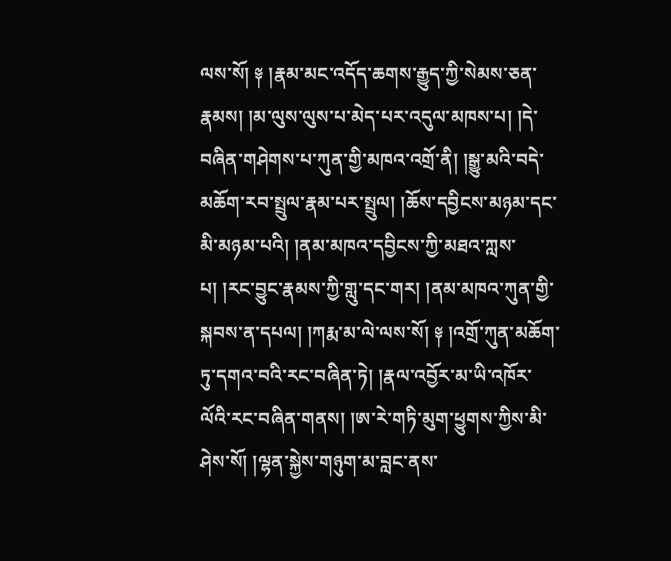ལས་སོ། ༈ །རྣམ་མང་འདོད་ཆགས་རྒྱུད་ཀྱི་སེམས་ཅན་རྣམས། །མ་ལུས་ལུས་པ་མེད་པར་འདུལ་མཁས་པ། །དེ་བཞིན་གཤེགས་པ་ཀུན་གྱི་མཁའ་འགྲོ་ནི། །སྒྱུ་མའི་བདེ་མཆོག་རབ་སྤྲུལ་རྣམ་པར་སྤྲུལ། །ཆོས་དབྱིངས་མཉམ་དང་མི་མཉམ་པའི། །ནམ་མཁའ་དབྱིངས་ཀྱི་མཐའ་ཀླས་པ། །རང་བྱུང་རྣམས་ཀྱི་གླུ་དང་གར། །ནམ་མཁའ་ཀུན་གྱི་སྐབས་ན་དཔལ། །ཀརྨ་མ་ལེ་ལས་སོ། ༈ །འགྲོ་ཀུན་མཆོག་ཏུ་དགའ་བའི་རང་བཞིན་ཏེ། །རྣལ་འབྱོར་མ་ཡི་འཁོར་ལོའི་རང་བཞིན་གནས། །ཨ་རེ་གཏི་མུག་ཕྱུགས་ཀྱིས་མི་ཤེས་སོ། །ལྷན་སྐྱེས་གཉུག་མ་བླང་ནས་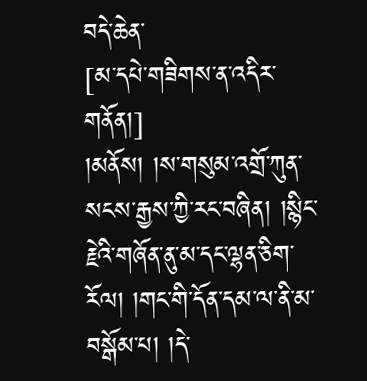བདེ་ཆེན་
[མ་དཔེ་གཟིགས་ན་འདིར་གནོན།]
།མནོས། །ས་གསུམ་འགྲོ་ཀུན་སངས་རྒྱས་ཀྱི་རང་བཞིན། །སྙིང་རྗེའི་གཞོན་ནུ་མ་དང་ལྷན་ཅིག་རོལ། །གང་གི་དོན་དམ་ལ་ནི་མ་བསྒོམ་པ། །དེ་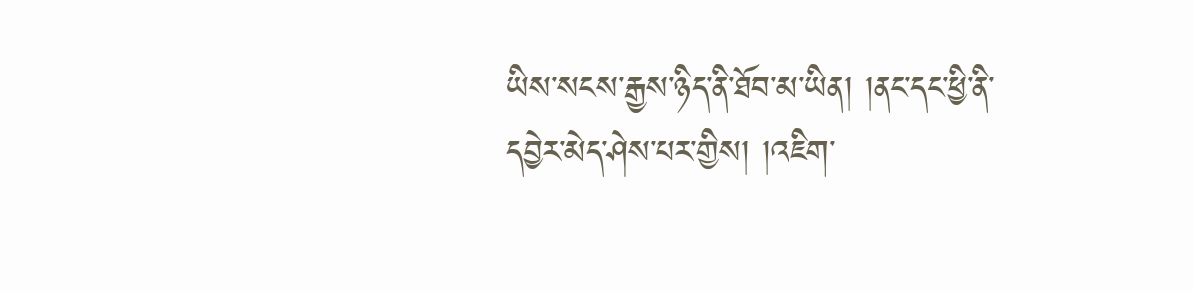ཡིས་སངས་རྒྱས་ཉིད་ནི་ཐོབ་མ་ཡིན། །ནང་དང་ཕྱི་ནི་དབྱེར་མེད་ཤེས་པར་གྱིས། །འཇིག་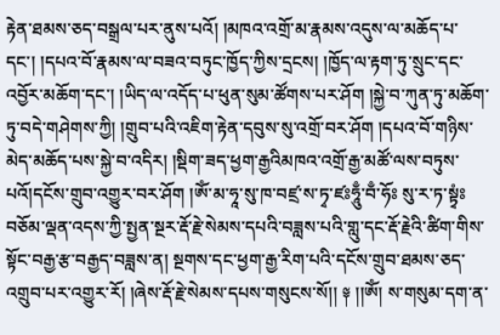རྟེན་ཐམས་ཅད་བསྒྲལ་པར་ནུས་པའོ། །མཁའ་འགྲོ་མ་རྣམས་འདུས་ལ་མཆོད་པ་དང་། །དཔའ་བོ་རྣམས་ལ་བཟའ་བཏུང་ཁྱོད་ཀྱིས་དྲངས། །ཁྱོད་ལ་རྟག་ཏུ་སྲུང་དང་འབྱོར་མཆོག་དང་། །ཡིད་ལ་འདོད་པ་ཕུན་སུམ་ཚོགས་པར་ཤོག །སྐྱེ་བ་ཀུན་ཏུ་མཆོག་ཏུ་བདེ་གཤེགས་ཀྱི། །གྲུབ་པའི་འཇིག་རྟེན་དབུས་སུ་འགྲོ་བར་ཤོག །དཔའ་བོ་གཉིས་མེད་མཆོད་པས་སྐྱེ་བ་འདིར། །སྡིག་ཟད་ཕྱག་རྒྱའིམཁའ་འགྲོ་རྒྱ་མཚོ་ལས་བཏུས་པའོ།དངོས་གྲུབ་འགྱུར་བར་ཤོག །ཨོཾ་མ་ཧཱ་སུ་ཁ་བཛྲ་ས་ཏྭ་ཛཿཧཱུྃ་བྃ་ཧོཿ སུ་ར་ཏ་སྟྭཾཿ བཅོམ་ལྡན་འདས་ཀྱི་སྤྱན་སྔར་རྡོ་རྗེ་སེམས་དཔའི་བཟླས་པའི་གླུ་དང་རྡོ་རྗེའི་ཚིག་གིས་སྟོང་བརྒྱ་རྩ་བརྒྱད་བཟླས་ན། སྔགས་དང་ཕྱག་རྒྱ་རིག་པའི་དངོས་གྲུབ་ཐམས་ཅད་འགྲུབ་པར་འགྱུར་རོ། །ཞེས་རྡོ་རྗེ་སེམས་དཔས་གསུངས་སོ།། ༈ །།ཨོཾ། ས་གསུམ་དག་ན་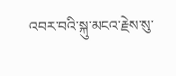འབར་བའི་སྐུ་མངའ་རྗེས་སུ་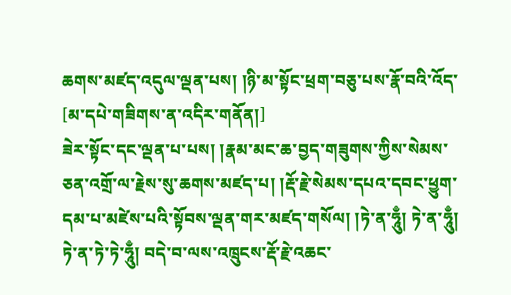ཆགས་མཛད་འདུལ་ལྡན་པས། །ཉི་མ་སྟོང་ཕྲག་བཅུ་པས་རྣོ་བའི་འོད་
[མ་དཔེ་གཟིགས་ན་འདིར་གནོན།]
ཟེར་སྟོང་དང་ལྡན་པ་པས། །རྣམ་མང་ཆ་བྱད་གཟུགས་ཀྱིས་སེམས་ཅན་འགྲོ་ལ་རྗེས་སུ་ཆགས་མཛད་པ། །རྡོ་རྗེ་སེམས་དཔའ་དབང་ཕྱུག་དམ་པ་མཛེས་པའི་སྟོབས་ལྡན་གར་མཛད་གསོལ། །ཏེ་ན་ཧཱུྃ། ཏེ་ན་ཧཱུྃ། ཏེ་ན་ཏེ་ཏེ་ཧཱུྃ། བདེ་བ་ལས་འཁྲུངས་རྡོ་རྗེ་འཆང་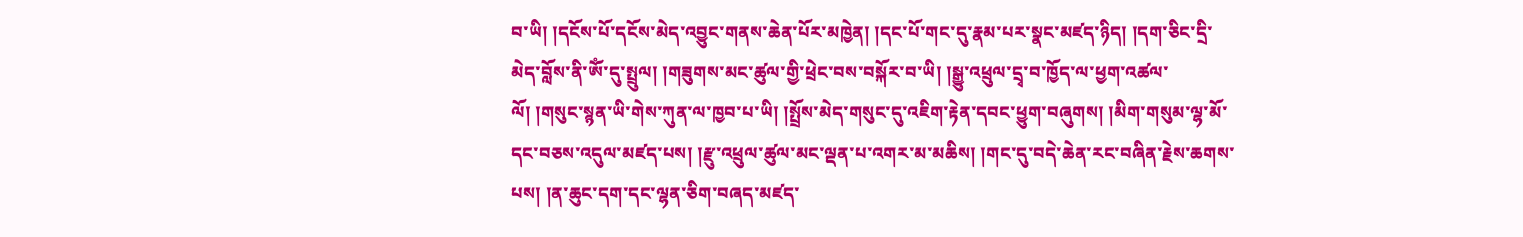བ་ཡི། །དངོས་པོ་དངོས་མེད་འབྱུང་གནས་ཆེན་པོར་མཁྱེན། །དང་པོ་གང་དུ་རྣམ་པར་སྣང་མཛད་ཉིད། །དག་ཅིང་དྲི་མེད་བློས་ནི་ཨོཾ་དུ་སྤྲུལ། །གཟུགས་མང་ཚུལ་གྱི་ཕྲེང་བས་བསྐོར་བ་ཡི། །སྒྱུ་འཕྲུལ་དྲྭ་བ་ཁྱོད་ལ་ཕྱག་འཚལ་ལོ། །གསུང་སྙན་ཡི་གེས་ཀུན་ལ་ཁྱབ་པ་ཡི། །སྤྲོས་མེད་གསུང་དུ་འཇིག་རྟེན་དབང་ཕྱུག་བཞུགས། །མིག་གསུམ་ལྷ་མོ་དང་བཅས་འདུལ་མཛད་པས། །རྫུ་འཕྲུལ་ཚུལ་མང་ལྡན་པ་འགར་མ་མཆིས། །གང་དུ་བདེ་ཆེན་རང་བཞིན་རྗེས་ཆགས་པས། །ན་ཆུང་དག་དང་ལྷན་ཅིག་བཞད་མཛད་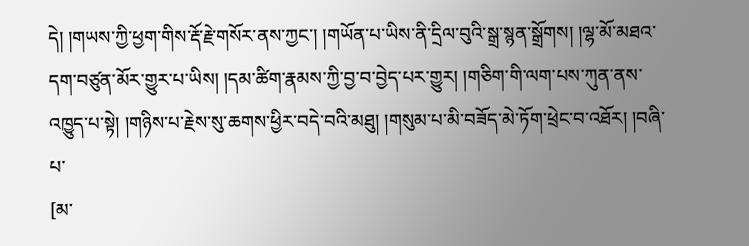དེ། །གཡས་ཀྱི་ཕྱག་གིས་རྡོ་རྗེ་གསོར་ནས་ཀྱང་། །གཡོན་པ་ཡིས་ནི་དྲིལ་བུའི་སྒྲ་སྙན་སྒྲོགས། །ལྷ་མོ་མཐའ་དག་བཙུན་མོར་གྱུར་པ་ཡིས། །དམ་ཚིག་རྣམས་ཀྱི་བྱ་བ་བྱེད་པར་གྱུར། །གཅིག་གི་ལག་པས་ཀུན་ནས་འཁྱུད་པ་སྟེ། །གཉིས་པ་རྗེས་སུ་ཆགས་ཕྱིར་བདེ་བའི་མཐུ། །གསུམ་པ་མི་བཟོད་མེ་ཏོག་ཕྲེང་བ་འཐོར། །བཞི་པ་
[མ་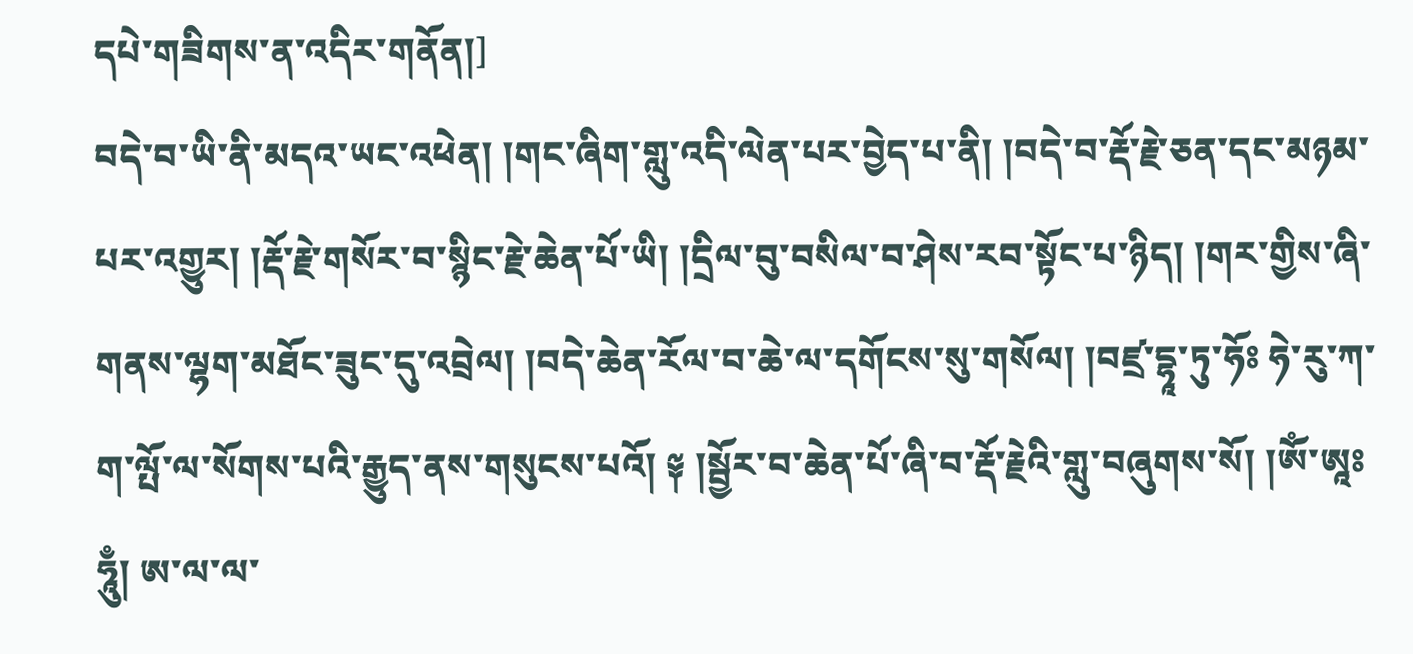དཔེ་གཟིགས་ན་འདིར་གནོན།]
བདེ་བ་ཡི་ནི་མདའ་ཡང་འཕེན། །གང་ཞིག་གླུ་འདི་ལེན་པར་བྱེད་པ་ནི། །བདེ་བ་རྡོ་རྗེ་ཅན་དང་མཉམ་པར་འགྱུར། །རྡོ་རྗེ་གསོར་བ་སྙིང་རྗེ་ཆེན་པོ་ཡི། །དྲིལ་བུ་བསིལ་བ་ཤེས་རབ་སྟོང་པ་ཉིད། །གར་གྱིས་ཞི་གནས་ལྷག་མཐོང་ཟུང་དུ་འབྲེལ། །བདེ་ཆེན་རོལ་བ་ཆེ་ལ་དགོངས་སུ་གསོལ། །བཛྲ་དྷཱ་ཏུ་ཧོཿ ཧེ་རུ་ཀ་ག་ལྤོ་ལ་སོགས་པའི་རྒྱུད་ནས་གསུངས་པའོ། ༈ །སྦྱོར་བ་ཆེན་པོ་ཞི་བ་རྡོ་རྗེའི་གླུ་བཞུགས་སོ། །ཨོཾ་ཨཱཿཧཱུྃ། ཨ་ལ་ལ་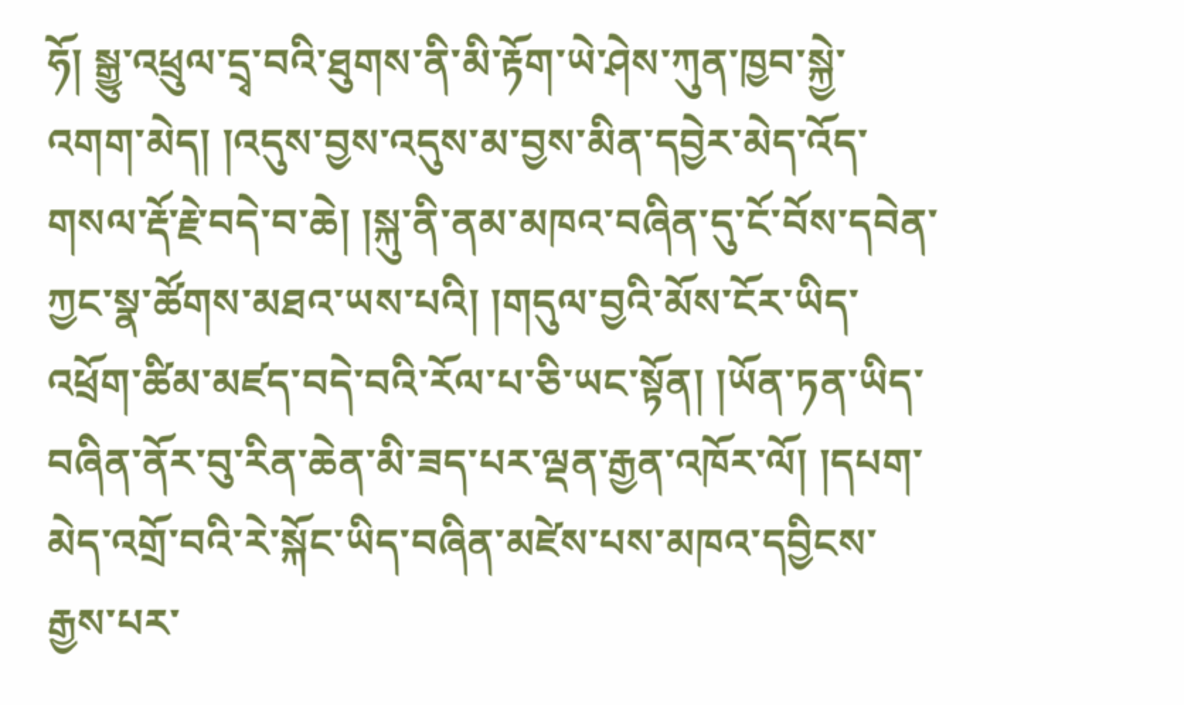ཧོ། སྒྱུ་འཕྲུལ་དྲྭ་བའི་ཐུགས་ནི་མི་རྟོག་ཡེ་ཤེས་ཀུན་ཁྱབ་སྐྱེ་འགག་མེད། །འདུས་བྱས་འདུས་མ་བྱས་མིན་དབྱེར་མེད་འོད་གསལ་རྡོ་རྗེ་བདེ་བ་ཆེ། །སྐུ་ནི་ནམ་མཁའ་བཞིན་དུ་ངོ་བོས་དབེན་ཀྱང་སྣ་ཚོགས་མཐའ་ཡས་པའི། །གདུལ་བྱའི་མོས་ངོར་ཡིད་འཕྲོག་ཚིམ་མཛད་བདེ་བའི་རོལ་པ་ཅི་ཡང་སྟོན། །ཡོན་ཏན་ཡིད་བཞིན་ནོར་བུ་རིན་ཆེན་མི་ཟད་པར་ལྡན་རྒྱན་འཁོར་ལོ། །དཔག་མེད་འགྲོ་བའི་རེ་སྐོང་ཡིད་བཞིན་མཛེས་པས་མཁའ་དབྱིངས་རྒྱས་པར་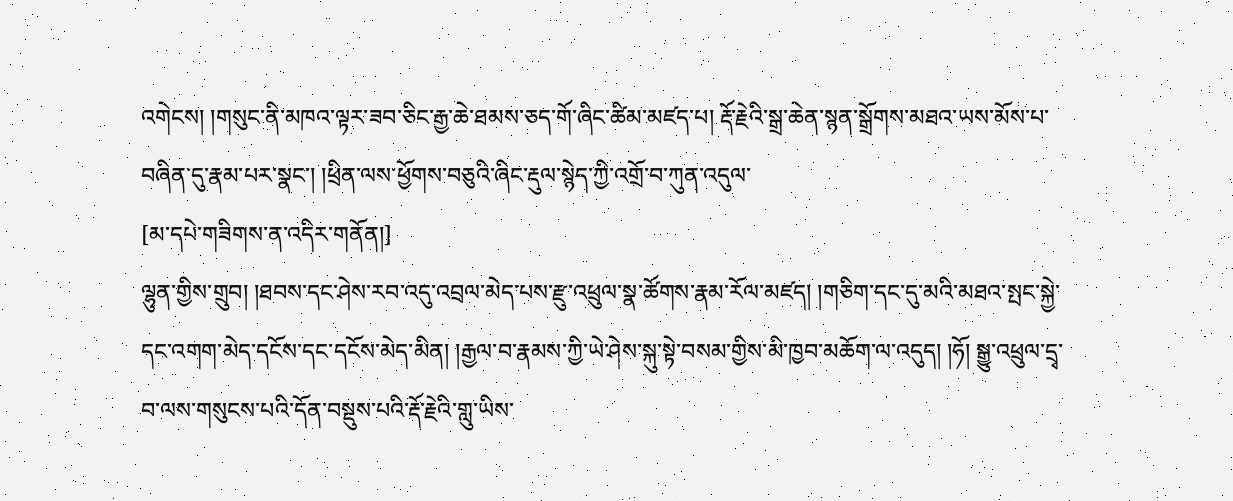འགེངས། །གསུང་ནི་མཁའ་ལྟར་ཟབ་ཅིང་རྒྱ་ཆེ་ཐམས་ཅད་གོ་ཞིང་ཚིམ་མཛད་པ། རྡོ་རྗེའི་སྒྲ་ཆེན་སྙན་སྒྲོགས་མཐའ་ཡས་མོས་པ་བཞིན་དུ་རྣམ་པར་སྣང་། །ཕྲིན་ལས་ཕྱོགས་བཅུའི་ཞིང་རྡུལ་སྙེད་ཀྱི་འགྲོ་བ་ཀུན་འདུལ་
[མ་དཔེ་གཟིགས་ན་འདིར་གནོན།]
ལྷུན་གྱིས་གྲུབ། །ཐབས་དང་ཤེས་རབ་འདུ་འབྲལ་མེད་པས་རྫུ་འཕྲུལ་སྣ་ཚོགས་རྣམ་རོལ་མཛད། །གཅིག་དང་དུ་མའི་མཐའ་སྤང་སྐྱེ་དང་འགག་མེད་དངོས་དང་དངོས་མེད་མིན། །རྒྱལ་བ་རྣམས་ཀྱི་ཡེ་ཤེས་སྐུ་སྟེ་བསམ་གྱིས་མི་ཁྱབ་མཆོག་ལ་འདུད། །ཧོ། སྒྱུ་འཕྲུལ་དྲྭ་བ་ལས་གསུངས་པའི་དོན་བསྡུས་པའི་རྡོ་རྗེའི་གླུ་ཡིས་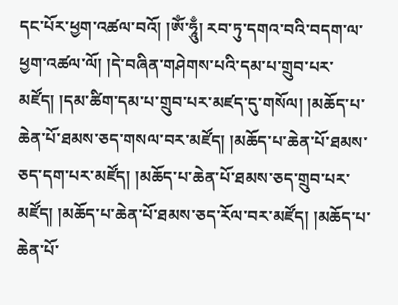དང་པོར་ཕྱག་འཚལ་བའོ། །ཨོཾ་ཧཱུྃ། རབ་ཏུ་དགའ་བའི་བདག་ལ་ཕྱག་འཚལ་ལོ། །དེ་བཞིན་གཤེགས་པའི་དམ་པ་གྲུབ་པར་མཛོད། །དམ་ཚིག་དམ་པ་གྲུབ་པར་མཛད་དུ་གསོལ། །མཆོད་པ་ཆེན་པོ་ཐམས་ཅད་གསལ་བར་མཛོད། །མཆོད་པ་ཆེན་པོ་ཐམས་ཅད་དག་པར་མཛོད། །མཆོད་པ་ཆེན་པོ་ཐམས་ཅད་གྲུབ་པར་མཛོད། །མཆོད་པ་ཆེན་པོ་ཐམས་ཅད་རོལ་བར་མཛོད། །མཆོད་པ་ཆེན་པོ་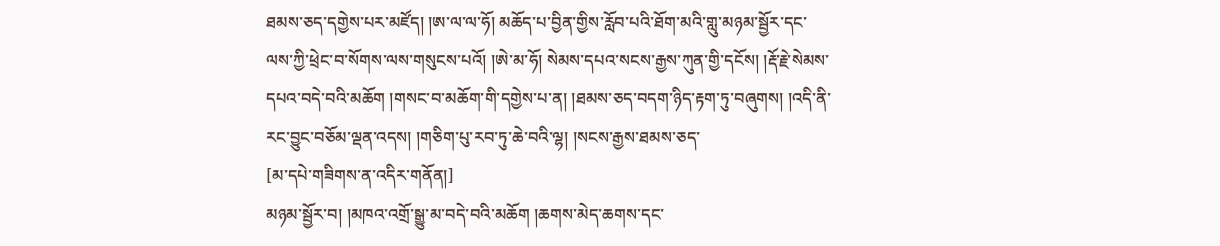ཐམས་ཅད་དགྱེས་པར་མཛོད། །ཨ་ལ་ལ་ཧོ། མཆོད་པ་བྱིན་གྱིས་རློབ་པའི་ཐོག་མའི་གླུ་མཉམ་སྦྱོར་དང་ལས་ཀྱི་ཕྲེང་བ་སོགས་ལས་གསུངས་པའོ། །ཨེ་མ་ཧོ། སེམས་དཔའ་སངས་རྒྱས་ཀུན་གྱི་དངོས། །རྡོ་རྗེ་སེམས་དཔའ་བདེ་བའི་མཆོག །གསང་བ་མཆོག་གི་དགྱེས་པ་ན། །ཐམས་ཅད་བདག་ཉིད་རྟག་ཏུ་བཞུགས། །འདི་ནི་རང་བྱུང་བཅོམ་ལྡན་འདས། །གཅིག་པུ་རབ་ཏུ་ཆེ་བའི་ལྷ། །སངས་རྒྱས་ཐམས་ཅད་
[མ་དཔེ་གཟིགས་ན་འདིར་གནོན།]
མཉམ་སྦྱོར་བ། །མཁའ་འགྲོ་སྒྱུ་མ་བདེ་བའི་མཆོག །ཆགས་མེད་ཆགས་དང་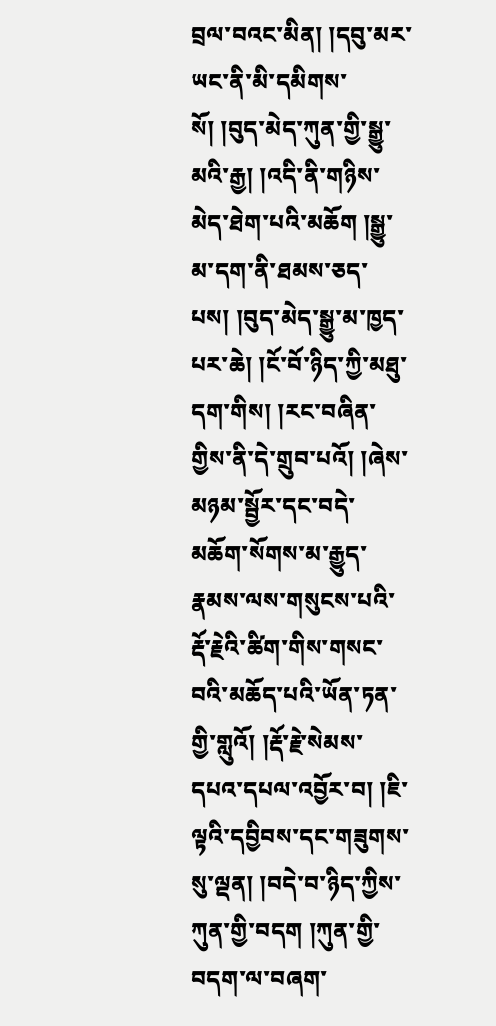བྲལ་བའང་མིན། །དབུ་མར་ཡང་ནི་མི་དམིགས་སོ། །བུད་མེད་ཀུན་གྱི་སྒྱུ་མའི་རྒྱ། །འདི་ནི་གཉིས་མེད་ཐེག་པའི་མཆོག །སྒྱུ་མ་དག་ནི་ཐམས་ཅད་པས། །བུད་མེད་སྒྱུ་མ་ཁྱད་པར་ཆེ། །ངོ་བོ་ཉིད་ཀྱི་མཐུ་དག་གིས། །རང་བཞིན་གྱིས་ནི་དེ་གྲུབ་པའོ། །ཞེས་མཉམ་སྦྱོར་དང་བདེ་མཆོག་སོགས་མ་རྒྱུད་རྣམས་ལས་གསུངས་པའི་རྡོ་རྗེའི་ཚིག་གིས་གསང་བའི་མཆོད་པའི་ཡོན་ཏན་གྱི་གླུའོ། །རྡོ་རྗེ་སེམས་དཔའ་དཔལ་འབྱོར་བ། །ཇི་ལྟའི་དབྱིབས་དང་གཟུགས་སུ་ལྡན། །བདེ་བ་ཉིད་ཀྱིས་ཀུན་གྱི་བདག །ཀུན་གྱི་བདག་ལ་བཞག་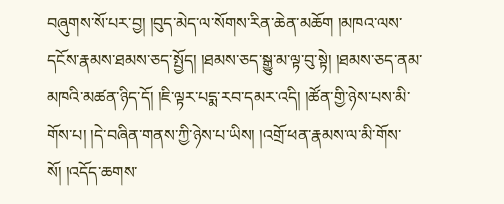བཞུགས་སོ་པར་བྱ། །བུད་མེད་ལ་སོགས་རིན་ཆེན་མཆོག །མཁའ་ལས་དངོས་རྣམས་ཐམས་ཅད་སྤྱོད། །ཐམས་ཅད་སྒྱུ་མ་ལྟ་བུ་སྟེ། །ཐམས་ཅད་ནམ་མཁའི་མཚན་ཉིད་དོ། །ཇི་ལྟར་པདྨ་རབ་དམར་འདི། །ཚོན་གྱི་ཉེས་པས་མི་གོས་པ། །དེ་བཞིན་གནས་ཀྱི་ཉེས་པ་ཡིས། །འགྲོ་ཕན་རྣམས་ལ་མི་གོས་སོ། །འདོད་ཆགས་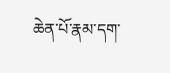ཆེན་པོ་རྣམ་དག་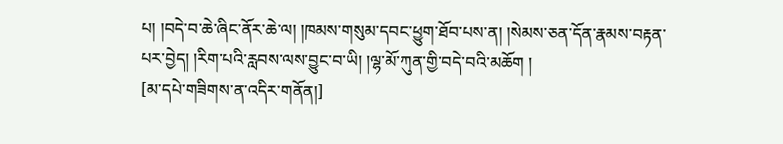པ། །བདེ་བ་ཆེ་ཞིང་ནོར་ཆེ་ལ། །ཁམས་གསུམ་དབང་ཕྱུག་ཐོབ་པས་ན། །སེམས་ཅན་དོན་རྣམས་བརྟན་པར་བྱེད། །རིག་པའི་རླབས་ལས་བྱུང་བ་ཡི། །ལྷ་མོ་ཀུན་གྱི་བདེ་བའི་མཆོག །
[མ་དཔེ་གཟིགས་ན་འདིར་གནོན།]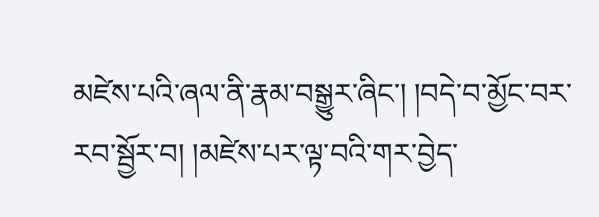མཛེས་པའི་ཞལ་ནི་རྣམ་བསྒྱུར་ཞིང་། །བདེ་བ་མྱོང་བར་རབ་སྦྱོར་བ། །མཛེས་པར་ལྟ་བའི་གར་བྱེད་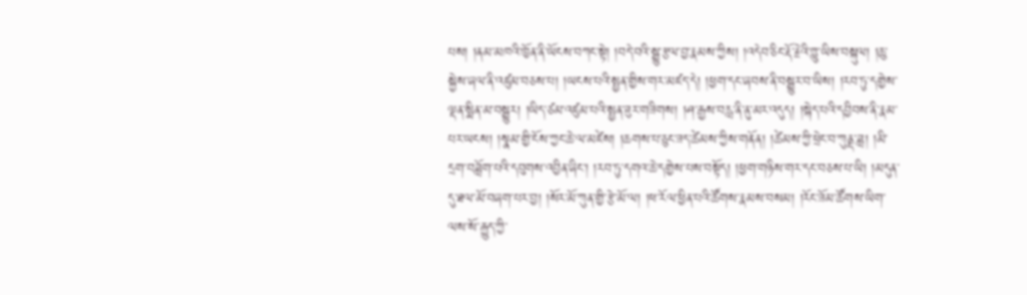པས། །ནམ་མཁའི་ཁྱོན་ནི་ཡོངས་བཀང་སྟེ། །བདེ་བའི་སྒྱུ་རྩལ་བྱ་རྣམས་ཀྱིས། །འདེབ་ཅིང་རྡོ་རྗེའི་གླུ་ཡིས་བསྐུལ། །ཆུ་སྐྱེས་ཞལ་ནི་འཛུམ་བཅས་པ། །ཡངས་པའི་སྤྱན་གྱིས་གར་མཛད་དེ། །ཕྱག་དང་ཞབས་ནི་བསྒྱུར་བ་ཡིས། །རབ་ཏུ་དགྱེས་ལྡན་སྨིན་མ་བསྒྱུར། །ཡིད་ཙམ་འཛུམ་པའི་སྤྱན་ཟུར་གཟིགས། །ཤ་རྒྱས་བརླ་ནི་ནུ་མར་འདུད། །སྐེད་པའི་དབྱིབས་ནི་རྣམ་པར་ཡངས། །སྣམ་གྱི་ངོས་ཀྱང་ཆེ་ལ་མཛེས། །ཆགས་པ་ཅུང་ཟད་ཚེམས་ཀྱིས་གནོན། །ཚེམས་ཀྱི་ཕྲེང་བ་ཀུནྡ་ཟླ། །མི་དྲག་བཟློག་པའི་དབུགས་འབྱིན་ཞིང་། །རབ་ཏུ་དགའ་ཆེ་དགྱེས་པས་བསྟོད། །ཕྱག་གཉིས་གར་དང་བཅས་པ་ཡི། །མདུན་དུ་ཐལ་མོ་བཞག་པར་བྱ། །སོར་མོ་ཀུན་གྱི་རྩེ་མོ་ལ། །ཕ་རོལ་ཕྱིན་པའི་ཚོགས་རྣམས་བསམ། །རོང་ཟོམ་ཚོགས་ཡིག་ལས་སོ་རྒྱུད་ཀྱི་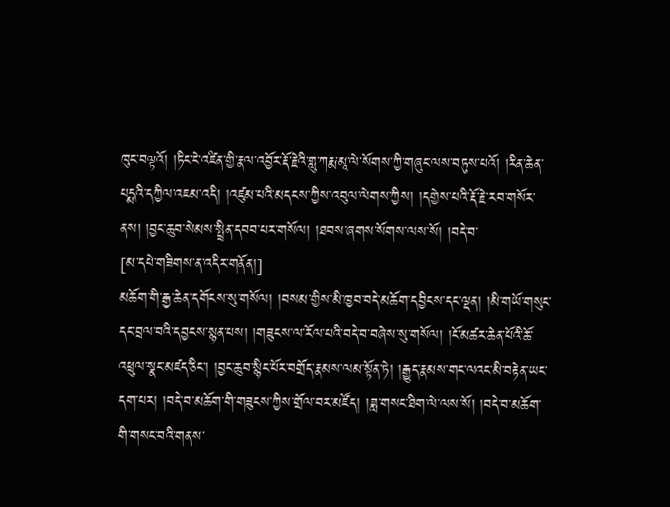ཁུང་བལྟའོ། །ཏིང་ངེ་འཛིན་གྱི་རྣལ་འབྱོར་རྡོ་རྗེའི་གླུ་ཀརྨ་མཱ་ལེ་སོགས་ཀྱི་གཞུང་ལས་བཏུས་པའོ། །རིན་ཆེན་པདྨའི་དཀྱིལ་འཇམ་འདི། །འཛུམ་པའི་མདངས་ཀྱིས་འབུལ་ལེགས་ཀྱིས། །དགྱེས་པའི་རྡོ་རྗེ་རབ་གསོར་ནས། །བྱང་ཆུབ་སེམས་སྤྲིན་དབབ་པར་གསོལ། །ཐབས་ཞགས་སོགས་ལས་སོ། །བདེ་བ་
[མ་དཔེ་གཟིགས་ན་འདིར་གནོན།]
མཆོག་གི་རྒྱ་ཆེན་དགོངས་སུ་གསོལ། །བསམ་གྱིས་མི་ཁྱབ་བདེ་མཆོག་དབྱིངས་དང་ལྡན། །མི་གཡོ་གསུང་དང་བྲལ་བའི་དབྱངས་སྙན་པས། །གཟུངས་ལ་རོལ་པའི་བདེ་བ་བཞེས་སུ་གསོལ། །ངོ་མཚར་ཆེན་པོའི་ཆོ་འཕྲུལ་སྣང་མཛད་ཅིང་། །བྱང་ཆུབ་སྙིང་པོར་བགྲོད་རྣམས་ལམ་སྟོན་ཏེ། །རྒྱུད་རྣམས་གང་ལའང་མི་བརྟེན་ཡང་དག་པར། །བདེ་བ་མཆོག་གི་གཟུངས་ཀྱིས་གྲོལ་བར་མཛོད། །ཟླ་གསང་ཐིག་ལེ་ལས་སོ། །བདེ་བ་མཆོག་གི་གསང་བའི་གནས་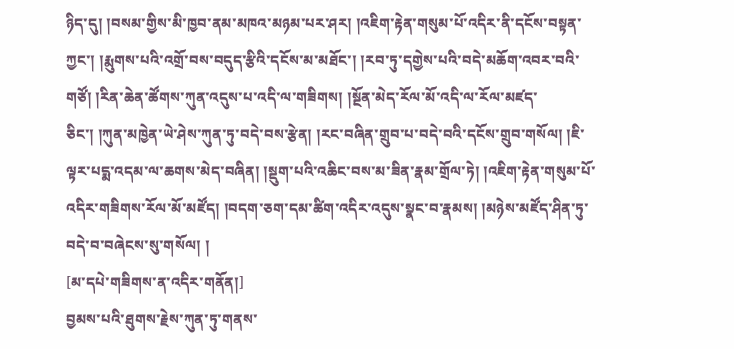ཉིད་དུ། །བསམ་གྱིས་མི་ཁྱབ་ནམ་མཁའ་མཉམ་པར་ཤར། །འཇིག་རྟེན་གསུམ་པོ་འདིར་ནི་དངོས་བསྟན་ཀྱང་། །རྨུགས་པའི་འགྲོ་བས་བདུད་རྩིའི་དངོས་མ་མཐོང་། །རབ་ཏུ་དགྱེས་པའི་བདེ་མཆོག་འབར་བའི་གཙོ། །རིན་ཆེན་ཚོགས་ཀུན་འདུས་པ་འདི་ལ་གཟིགས། །སྔོན་མེད་རོལ་མོ་འདི་ལ་རོལ་མཛད་ཅིང་། །ཀུན་མཁྱེན་ཡེ་ཤེས་ཀུན་ཏུ་བདེ་བས་རྩེན། །རང་བཞིན་གྲུབ་པ་བདེ་བའི་དངོས་གྲུབ་གསོལ། །ཇི་ལྟར་པདྨ་འདམ་ལ་ཆགས་མེད་བཞིན། །སྡུག་པའི་འཆིང་བས་མ་ཟིན་རྣམ་གྲོལ་ཏེ། །འཇིག་རྟེན་གསུམ་པོ་འདིར་གཟིགས་རོལ་མོ་མཛོད། །བདག་ཅག་དམ་ཚིག་འདིར་འདུས་སྣང་བ་རྣམས། །མཉེས་མཛོད་ཤིན་ཏུ་བདེ་བ་བཞེངས་སུ་གསོལ། །
[མ་དཔེ་གཟིགས་ན་འདིར་གནོན།]
བྱམས་པའི་ཐུགས་རྗེས་ཀུན་ཏུ་གནས་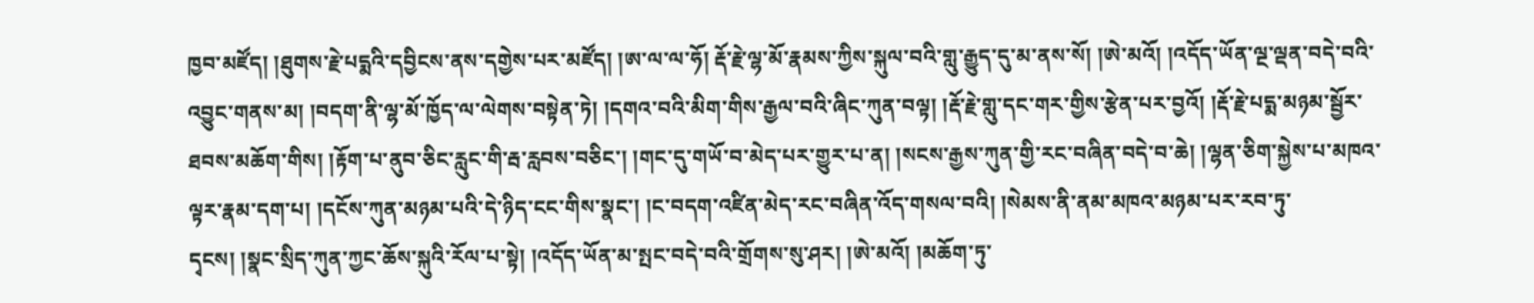ཁྱབ་མཛོད། །ཐུགས་རྗེ་པདྨའི་དབྱིངས་ནས་དགྱེས་པར་མཛོད། །ཨ་ལ་ལ་ཧོ། རྡོ་རྗེ་ལྷ་མོ་རྣམས་ཀྱིས་སྐུལ་བའི་གླུ་རྒྱུད་དུ་མ་ནས་སོ། །ཨེ་མའོ། །འདོད་ཡོན་ལྔ་ལྡན་བདེ་བའི་འབྱུང་གནས་མ། །བདག་ནི་ལྷ་མོ་ཁྱོད་ལ་ལེགས་བསྟེན་ཏེ། །དགའ་བའི་མིག་གིས་རྒྱལ་བའི་ཞིང་ཀུན་བལྟ། །རྡོ་རྗེ་གླུ་དང་གར་གྱིས་རྩེན་པར་བྱའོ། །རྡོ་རྗེ་པདྨ་མཉམ་སྦྱོར་ཐབས་མཆོག་གིས། །རྟོག་པ་ནུབ་ཅིང་རླུང་གི་རྦ་རླབས་བཅིང་། །གང་དུ་གཡོ་བ་མེད་པར་གྱུར་པ་ན། །སངས་རྒྱས་ཀུན་གྱི་རང་བཞིན་བདེ་བ་ཆེ། །ལྷན་ཅིག་སྐྱེས་པ་མཁའ་ལྟར་རྣམ་དག་པ། །དངོས་ཀུན་མཉམ་པའི་དེ་ཉིད་ངང་གིས་སྣང་། །ང་བདག་འཛིན་མེད་རང་བཞིན་འོད་གསལ་བའི། །སེམས་ནི་ནམ་མཁའ་མཉམ་པར་རབ་ཏུ་དྭངས། །སྣང་སྲིད་ཀུན་ཀྱང་ཆོས་སྐུའི་རོལ་པ་སྟེ། །འདོད་ཡོན་མ་སྤང་བདེ་བའི་གྲོགས་སུ་ཤར། །ཨེ་མའོ། །མཆོག་ཏུ་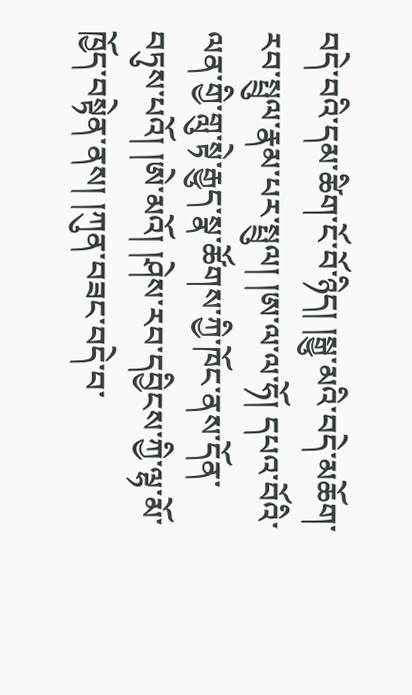བདེ་བའི་དམ་ཚིག་ངོ་བོ་ཉིད། །སྒྱུ་མའི་བདེ་མཆོག་རབ་སྤྲུལ་རྣམ་པར་སྤྲུལ། །ཨ་ལ་ལ་ཧོ། དཔའ་བོའི་ལན་གྱི་གླུ་སྟེ་རྒྱུད་སྣ་ཚོགས་ཀྱི་ཁོང་ནས་དོན་བཏུས་པའོ། །ཨེ་མའོ། །ཤེས་རབ་དབྱིངས་ཀྱི་ལྷ་མོ་ཁྱོད་བསྟེན་ནས། །ཀུན་བཟང་བདེ་བ་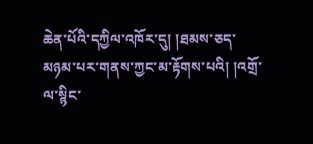ཆེན་པོའི་དཀྱིལ་འཁོར་དུ། །ཐམས་ཅད་མཉམ་པར་གནས་ཀྱང་མ་རྟོགས་པའི། །འགྲོ་ལ་སྙིང་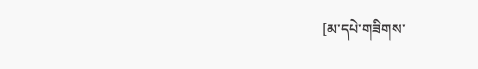[མ་དཔེ་གཟིགས་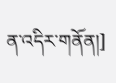ན་འདིར་གནོན།]